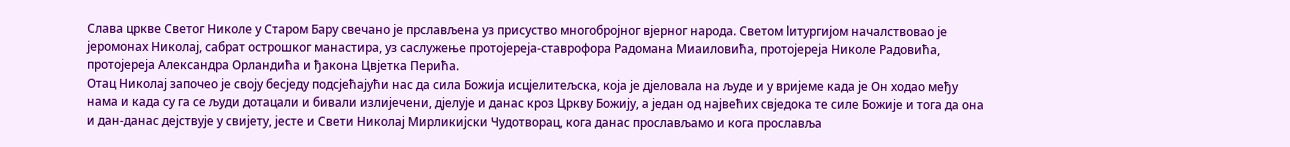Слава цркве Светог Николе у Старом Бару свечано је прслављена уз присуство многобројног вјерног народа. Светом lитургијом началствовао је јеромонах Николај, сабрат острошког манастира, уз саслужење протојереја-ставрофора Радомана Миаиловића, протојереја Николе Радовића, протојереја Александра Орландића и ђакона Цвјетка Перића.
Отац Николај започео је своју бесједу подсјећајући нас да сила Божија исцјелитељска, која је дјеловала на људе и у вријеме када је Он ходао међу нама и када су га се људи дотацали и бивали излијечени, дјелује и данас кроз Цркву Божију, а један од највећих свједока те силе Божије и тога да она и дан-данас дејствује у свијету, јесте и Свети Николај Мирликијски Чудотворац, кога данас прослављамо и кога прославља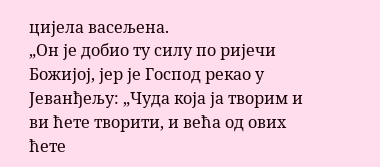цијела васељена.
„Он је добио ту силу по ријечи Божијој, јер је Господ рекао у Јеванђељу: „Чуда која ја творим и ви ћете творити, и већа од ових ћете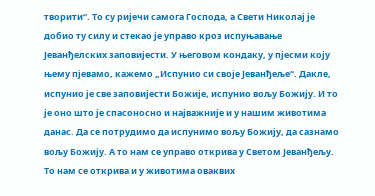творити“. То су ријечи самога Господа, а Свети Николај је добио ту силу и стекао је управо кроз испуњавање Јеванђелских заповијести. У његовом кондаку, у пјесми коју њему пјевамо, кажемо „Испунио си своје Јеванђеље“. Дакле, испунио је све заповијести Божије, испунио вољу Божију. И то је оно што је спасоносно и најважније и у нашим животима данас. Да се потрудимо да испунимо вољу Божију, да сазнамо вољу Божију. А то нам се управо открива у Светом Јеванђељу. То нам се открива и у животима оваквих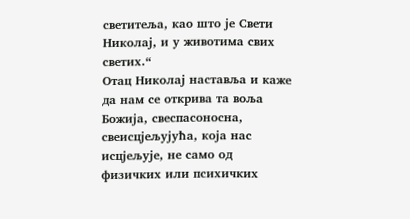светитеља, као што је Свети Николај, и у животима свих светих.“
Отац Николај наставља и каже да нам се открива та воља Божија, свеспасоносна, свеисцјељујућа, која нас исцјељује, не само од физичких или психичких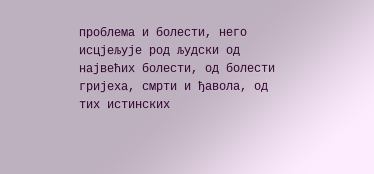проблема и болести, него исцјељује род људски од највећих болести, од болести гријеха, смрти и ђавола, од тих истинских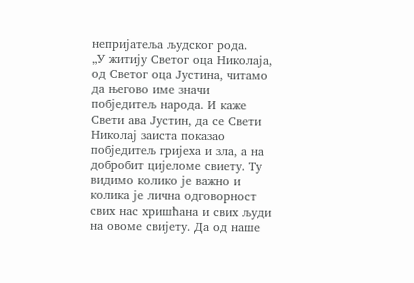непријатеља људског рода.
„У житију Светог оца Николаја, од Светог оца Јустина, читамо да његово име значи побједитељ народа. И каже Свети ава Јустин, да се Свети Николај заиста показао побједитељ гријеха и зла, а на добробит цијеломе свиету. Ту видимо колико је важно и колика је лична одговорност свих нас хришћана и свих људи на овоме свијету. Да од наше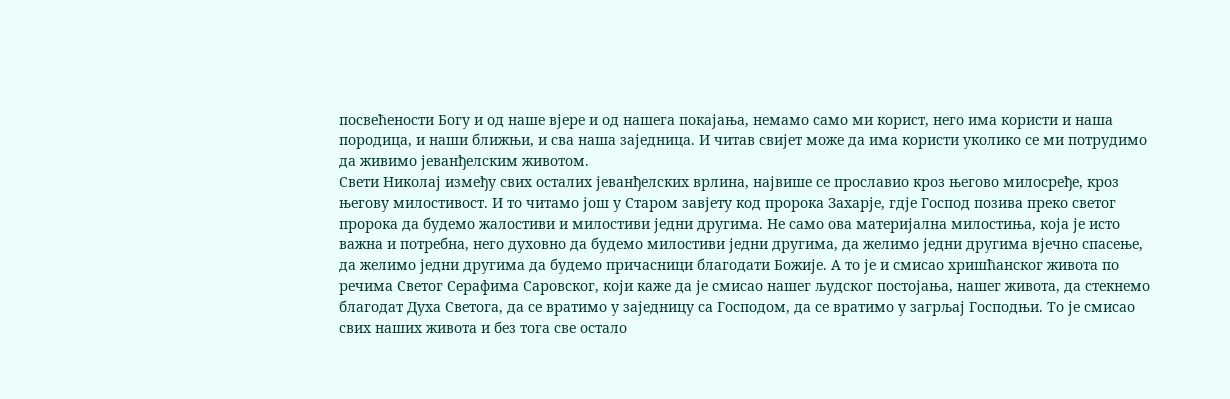посвећености Богу и од наше вјере и од нашега покајања, немамо само ми корист, него има користи и наша породица, и наши ближњи, и сва наша заједница. И читав свијет може да има користи уколико се ми потрудимо да живимо јеванђелским животом.
Свети Николај између свих осталих јеванђелских врлина, највише се прославио кроз његово милосређе, кроз његову милостивост. И то читамо још у Старом завјету код пророка Захарје, гдје Господ позива преко светог пророка да будемо жалостиви и милостиви једни другима. Не само ова материјална милостиња, која је исто важна и потребна, него духовно да будемо милостиви једни другима, да желимо једни другима вјечно спасење, да желимо једни другима да будемо причасници благодати Божије. А то је и смисао хришћанског живота по речима Светог Серафима Саровског, који каже да је смисао нашег људског постојања, нашег живота, да стекнемо благодат Духа Светога, да се вратимо у заједницу са Господом, да се вратимо у загрљај Господњи. То је смисао свих наших живота и без тога све остало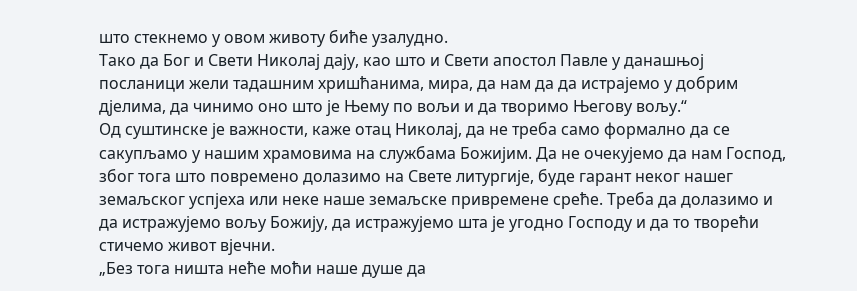што стекнемо у овом животу биће узалудно.
Тако да Бог и Свети Николај дају, као што и Свети апостол Павле у данашњој посланици жели тадашним хришћанима, мира, да нам да да истрајемо у добрим дјелима, да чинимо оно што је Њему по вољи и да творимо Његову вољу.“
Од суштинске је важности, каже отац Николај, да не треба само формално да се сакупљамо у нашим храмовима на службама Божијим. Да не очекујемо да нам Господ, због тога што повремено долазимо на Свете литургије, буде гарант неког нашег земаљског успјеха или неке наше земаљске привремене среће. Треба да долазимо и да истражујемо вољу Божију, да истражујемо шта је угодно Господу и да то творећи стичемо живот вјечни.
„Без тога ништа неће моћи наше душе да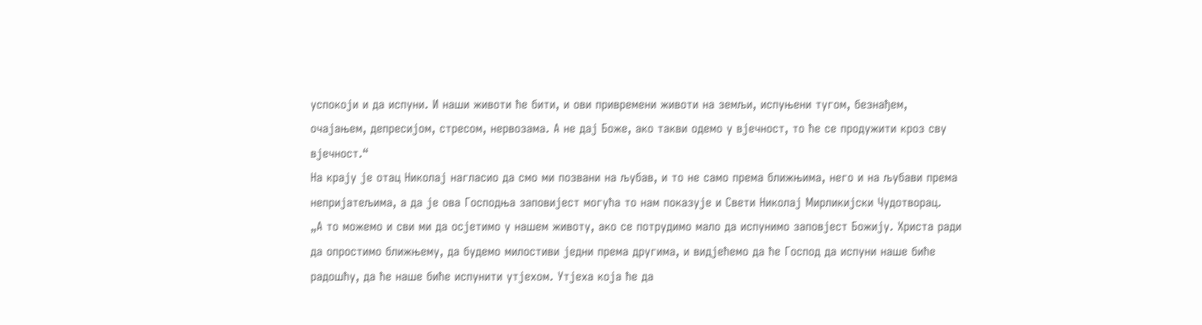успокоји и да испуни. И наши животи ће бити, и ови привремени животи на земљи, испуњени тугом, безнађем, очајањем, депресијом, стресом, нервозама. А не дај Боже, ако такви одемо у вјечност, то ће се продужити кроз сву вјечност.“
На крају је отац Николај нагласио да смо ми позвани на љубав, и то не само према ближњима, него и на љубави према непријатељима, а да је ова Господња заповијест могућа то нам показује и Свети Николај Мирликијски Чудотворац.
„А то можемо и сви ми да осјетимо у нашем животу, ако се потрудимо мало да испунимо заповјест Божију. Христа ради да опростимо ближњему, да будемо милостиви једни према другима, и видјећемо да ће Господ да испуни наше биће радошћу, да ће наше биће испунити утјехом. Утјеха која ће да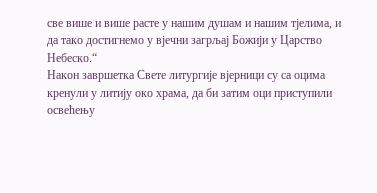све више и више расте у нашим душам и нашим тјелима, и да тако достигнемо у вјечни загрљај Божији у Царство Небеско.“
Након завршетка Свете литургије вјерници су са оцима кренули у литију око храма, да би затим оци приступили освећењу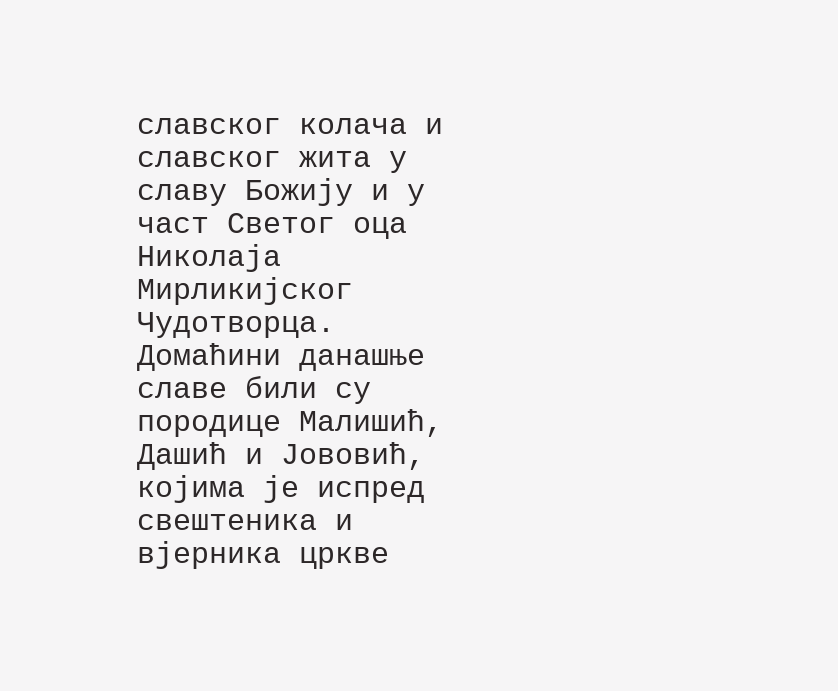славског колача и славског жита у славу Божију и у част Светог оца Николаја Мирликијског Чудотворца.
Домаћини данашње славе били су породице Малишић, Дашић и Јововић, којима је испред свештеника и вјерника цркве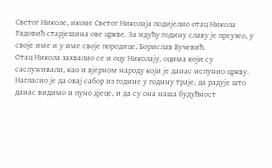Светог Николе, иконе Светог Николаја подијелио отац Никола Радовић старјешина ове цркве. За идућу годину славу је преузео, у своје име и у име своје породице, Борислав Вучевић.
Отац Никола захвалио се и оцу Николају, оцима који су саслуживали, као и вјерном народу који је данас испунио цркву. Нагласио је да овај сабор из године у годину траје, да радује што данас видимо и пуно дјеце, и да су она наша будућност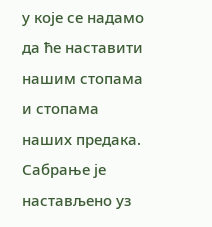у које се надамо да ће наставити нашим стопама и стопама наших предака.
Сабрање је настављено уз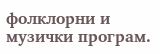фолклорни и музички програм.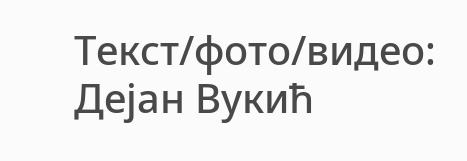Текст/фото/видео: Дејан Вукић